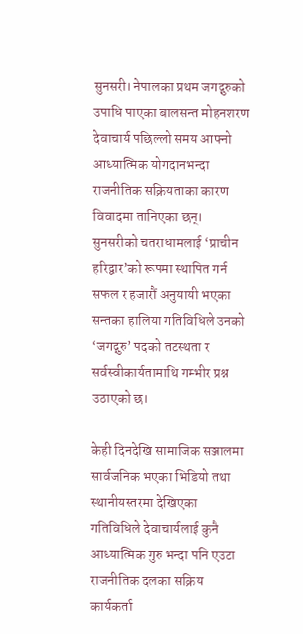सुनसरी। नेपालका प्रथम जगद्गुरुको उपाधि पाएका बालसन्त मोहनशरण देवाचार्य पछिल्लो समय आफ्नो आध्यात्मिक योगदानभन्दा राजनीतिक सक्रियताका कारण विवादमा तानिएका छन्। सुनसरीको चतराधामलाई ‘प्राचीन हरिद्वार’को रूपमा स्थापित गर्न सफल र हजारौं अनुयायी भएका सन्तका हालिया गतिविधिले उनको ‘जगद्गुरु’ पदको तटस्थता र सर्वस्वीकार्यतामाथि गम्भीर प्रश्न उठाएको छ।

केही दिनदेखि सामाजिक सञ्जालमा सार्वजनिक भएका भिडियो तथा स्थानीयस्तरमा देखिएका गतिविधिले देवाचार्यलाई कुनै आध्यात्मिक गुरु भन्दा पनि एउटा राजनीतिक दलका सक्रिय कार्यकर्ता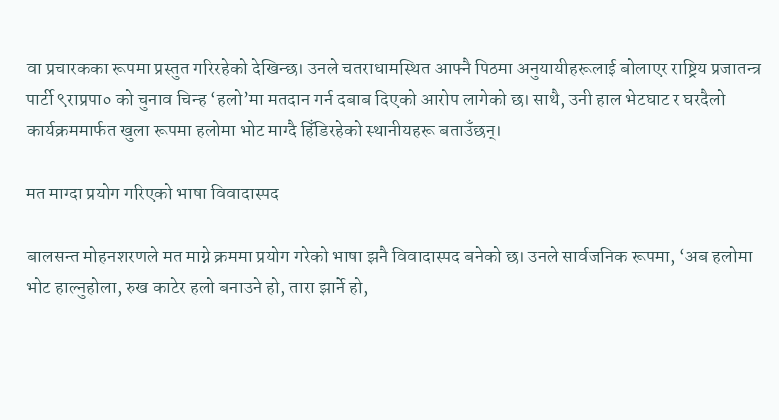वा प्रचारकका रूपमा प्रस्तुत गरिरहेको देखिन्छ। उनले चतराधामस्थित आफ्नै पिठमा अनुयायीहरूलाई बोलाएर राष्ट्रिय प्रजातन्त्र पार्टी ९राप्रपा० को चुनाव चिन्ह ‘हलो’मा मतदान गर्न दबाब दिएको आरोप लागेको छ। साथै, उनी हाल भेटघाट र घरदैलो कार्यक्रममार्फत खुला रूपमा हलोमा भोट माग्दै हिँडिरहेको स्थानीयहरू बताउँछन्।

मत माग्दा प्रयोग गरिएको भाषा विवादास्पद

बालसन्त मोहनशरणले मत माग्ने क्रममा प्रयोग गरेको भाषा झनै विवादास्पद बनेको छ। उनले सार्वजनिक रूपमा, ‘अब हलोमा भोट हाल्नुहोला, रुख काटेर हलो बनाउने हो, तारा झार्ने हो,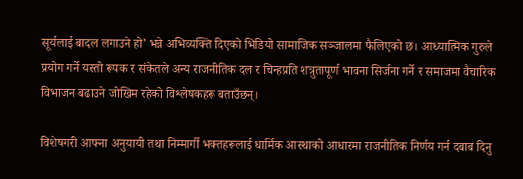सूर्यलाई बादल लगाउने हो’ भन्ने अभिव्यक्ति दिएको भिडियो सामाजिक सञ्जालमा फैलिएको छ। आध्यात्मिक गुरुले प्रयोग गर्ने यस्तो रूपक र संकेतले अन्य राजनीतिक दल र चिन्हप्रति शत्रुतापूर्ण भावना सिर्जना गर्ने र समाजमा वैचारिक विभाजन बढाउने जोखिम रहेको विश्लेषकहरू बताउँछन्।

विशेषगरी आफ्ना अनुयायी तथा निम्मार्गी भक्तहरूलाई धार्मिक आस्थाको आधारमा राजनीतिक निर्णय गर्न दबाब दिनु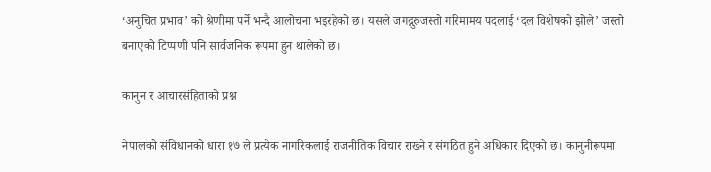‘अनुचित प्रभाव’ को श्रेणीमा पर्ने भन्दै आलोचना भइरहेको छ। यसले जगद्गुरुजस्तो गरिमामय पदलाई ‘दल विशेषको झोले’ जस्तो बनाएको टिप्पणी पनि सार्वजनिक रूपमा हुन थालेको छ।

कानुन र आचारसंहिताको प्रश्न

नेपालको संविधानको धारा १७ ले प्रत्येक नागरिकलाई राजनीतिक विचार राख्ने र संगठित हुने अधिकार दिएको छ। कानुनीरूपमा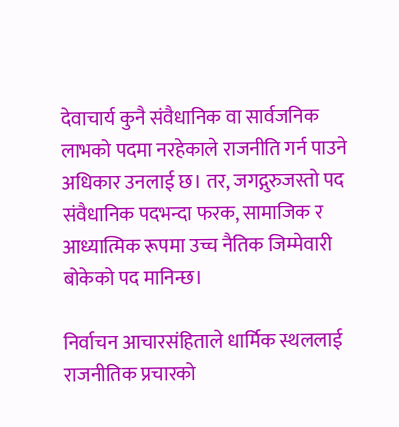देवाचार्य कुनै संवैधानिक वा सार्वजनिक लाभको पदमा नरहेकाले राजनीति गर्न पाउने अधिकार उनलाई छ। तर, जगद्गुरुजस्तो पद संवैधानिक पदभन्दा फरक, सामाजिक र आध्यात्मिक रूपमा उच्च नैतिक जिम्मेवारी बोकेको पद मानिन्छ।

निर्वाचन आचारसंहिताले धार्मिक स्थललाई राजनीतिक प्रचारको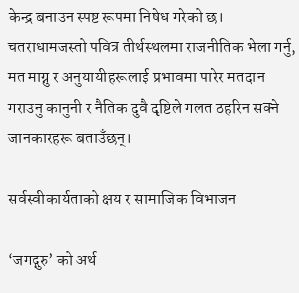केन्द्र बनाउन स्पष्ट रूपमा निषेध गरेको छ। चतराधामजस्तो पवित्र तीर्थस्थलमा राजनीतिक भेला गर्नु, मत माग्नु र अनुयायीहरूलाई प्रभावमा पारेर मतदान गराउनु कानुनी र नैतिक दुवै दृष्टिले गलत ठहरिन सक्ने जानकारहरू बताउँछन्।

सर्वस्वीकार्यताको क्षय र सामाजिक विभाजन

‘जगद्गुरु’ को अर्थ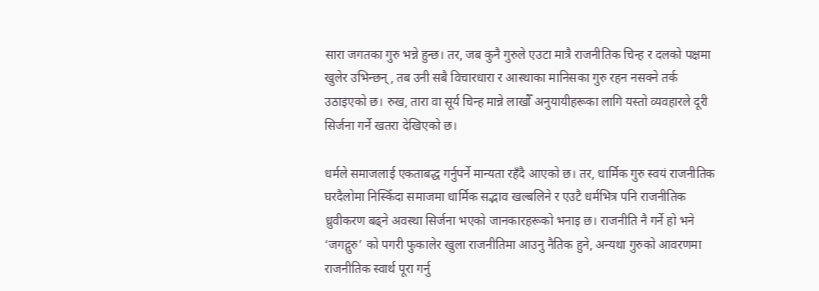सारा जगतका गुरु भन्ने हुन्छ। तर, जब कुनै गुरुले एउटा मात्रै राजनीतिक चिन्ह र दलको पक्षमा खुलेर उभिन्छन्, तब उनी सबै विचारधारा र आस्थाका मानिसका गुरु रहन नसक्ने तर्क उठाइएको छ। रुख, तारा वा सूर्य चिन्ह मान्ने लाखौँ अनुयायीहरूका लागि यस्तो व्यवहारले दूरी सिर्जना गर्ने खतरा देखिएको छ।

धर्मले समाजलाई एकताबद्ध गर्नुपर्ने मान्यता रहँदै आएको छ। तर, धार्मिक गुरु स्वयं राजनीतिक घरदैलोमा निस्किँदा समाजमा धार्मिक सद्भाव खल्बलिने र एउटै धर्मभित्र पनि राजनीतिक ध्रुवीकरण बढ्ने अवस्था सिर्जना भएको जानकारहरूको भनाइ छ। राजनीति नै गर्ने हो भने ‘जगद्गुरु’ को पगरी फुकालेर खुला राजनीतिमा आउनु नैतिक हुने, अन्यथा गुरुको आवरणमा राजनीतिक स्वार्थ पूरा गर्नु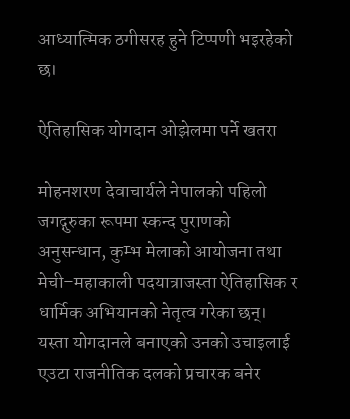आध्यात्मिक ठगीसरह हुने टिप्पणी भइरहेको छ।

ऐतिहासिक योगदान ओझेलमा पर्ने खतरा

मोहनशरण देवाचार्यले नेपालको पहिलो जगद्गुरुका रूपमा स्कन्द पुराणको अनुसन्धान, कुम्भ मेलाको आयोजना तथा मेची–महाकाली पदयात्राजस्ता ऐतिहासिक र धार्मिक अभियानको नेतृत्व गरेका छन्। यस्ता योगदानले बनाएको उनको उचाइलाई एउटा राजनीतिक दलको प्रचारक बनेर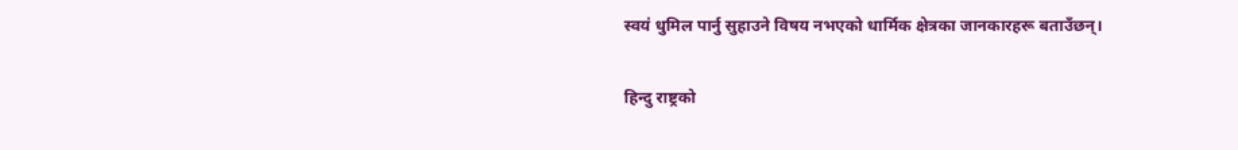स्वयं धुमिल पार्नु सुहाउने विषय नभएको धार्मिक क्षेत्रका जानकारहरू बताउँछन्।

हिन्दु राष्ट्रको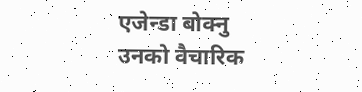एजेन्डा बोक्नु उनको वैचारिक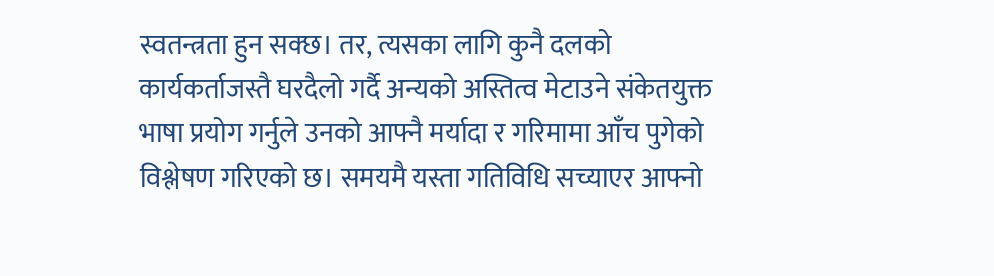स्वतन्त्रता हुन सक्छ। तर, त्यसका लागि कुनै दलको कार्यकर्ताजस्तै घरदैलो गर्दै अन्यको अस्तित्व मेटाउने संकेतयुक्त भाषा प्रयोग गर्नुले उनको आफ्नै मर्यादा र गरिमामा आँच पुगेको विश्लेषण गरिएको छ। समयमै यस्ता गतिविधि सच्याएर आफ्नो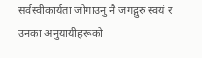सर्वस्वीकार्यता जोगाउनु नै जगद्गुरु स्वयं र उनका अनुयायीहरूको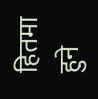हितमा हुने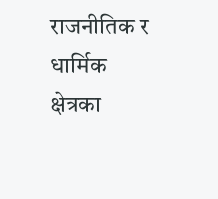राजनीतिक र धार्मिक क्षेत्रका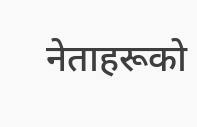नेताहरूको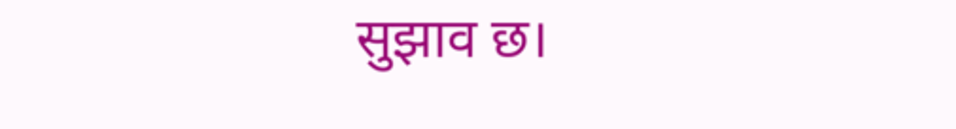सुझाव छ।